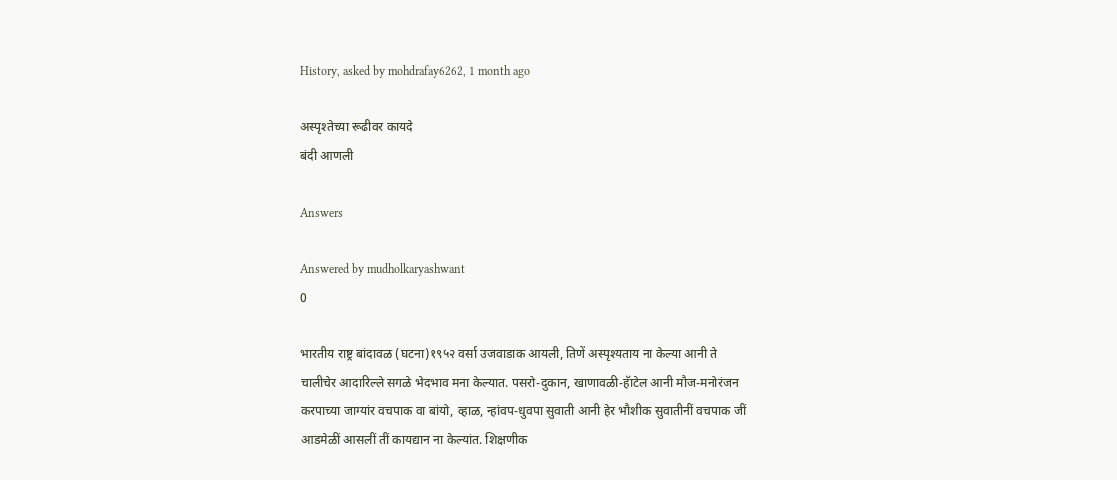History, asked by mohdrafay6262, 1 month ago

अस्पृश्तेच्या रूढीवर कायदे
बंदी आणली

Answers

Answered by mudholkaryashwant
0

भारतीय राष्ट्र बांदावळ (घटना)१९५२ वर्सा उजवाडाक आयली, तिणें अस्पृश्यताय ना केल्या आनी ते चालीचेर आदारिल्ले सगळे भेदभाव मना केल्यात. पसरो-दुकान, खाणावळी-हॅाटेल आनी मौज-मनोरंजन करपाच्या जाग्यांर वचपाक वा बांयो, व्हाळ, न्हांवप-धुवपा सुवाती आनी हेर भौशीक सुवातीनीं वचपाक जीं आडमेळीं आसलीं तीं कायद्यान ना केल्यांत. शिक्षणीक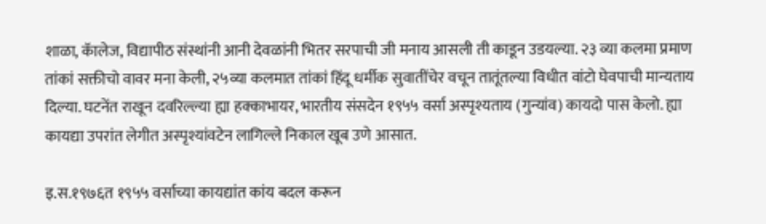शाळा, कॅालेज, विद्यापीठ संस्थांनी आनी देवळांनी भितर सरपाची जी मनाय आसली ती काडून उडयल्या. २३ व्या कलमा प्रमाण तांकां सक्तीचो वावर मना केली, २५व्या कलमात तांकां हिंदू धर्मीक सुवातींचेर वचून तातूंतल्या विधीत वांटो घेवपाची मान्यताय दिल्या. घटनेंत राखून दवरिल्ल्या ह्या हक्काभायर, भारतीय संसदेन १९५५ वर्सा अस्पृश्यताय (गुन्यांव) कायदो पास केलो. ह्या कायद्या उपरांत लेगीत अस्पृश्यांवटेन लागिल्ले निकाल खूब उणे आसात.

इ.स.१९७६त १९५५ वर्साच्या कायद्यांत कांय बदल करून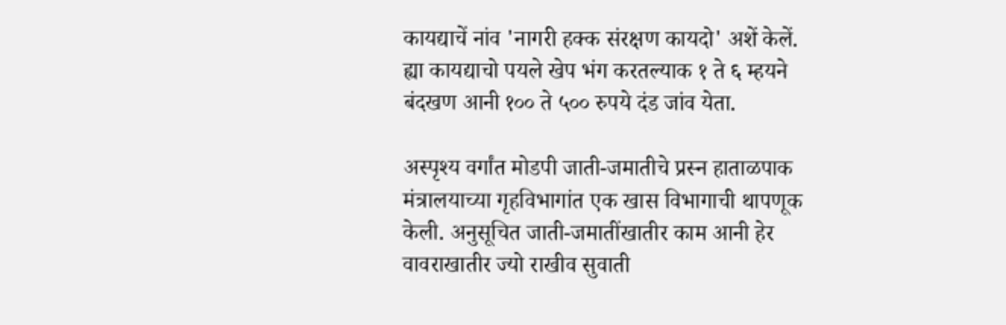कायद्याचें नांव 'नागरी हक्क संरक्षण कायदो' अशें केलें. ह्या कायद्याचो पयले खेप भंग करतल्याक १ ते ६ म्हयने बंदखण आनी १०० ते ५०० रुपये दंड जांव येता.

अस्पृश्य वर्गांत मोडपी जाती-जमातीचे प्रस्न हाताळपाक मंत्रालयाच्या गृहविभागांत एक खास विभागाची थापणूक केली. अनुसूचित जाती-जमातींखातीर काम आनी हेर वावराखातीर ज्यो राखीव सुवाती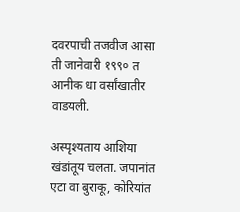दवरपाची तजवीज आसा ती जानेवारी १९९० त आनीक धा वर्सांखातीर वाडयली.

अस्पृश्यताय आशिया खंडांतूय चलता. जपानांत एटा वा बुराकू, कोरियांत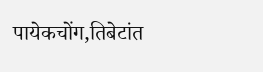पायेकचोंग,तिबेटांत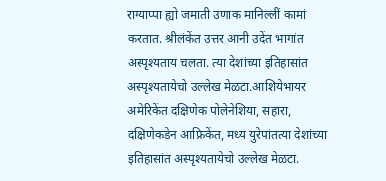राग्याप्पा ह्यो जमाती उणाक मानिल्लीं कामां करतात. श्रीलंकेंत उत्तर आनी उदेंत भागांत अस्पृश्यताय चलता. त्या देशांच्या इतिहासांत अस्पृश्यतायेचो उल्लेख मेळटा.आशियेभायर अमेरिकेंत दक्षिणेक पोलेनेशिया, सहारा, दक्षिणेकडेन आफ्रिकेंत, मध्य युरेपांतत्या देशांच्या इतिहासांत अस्पृश्यतायेचो उल्लेख मेळटा.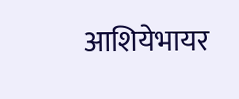आशियेभायर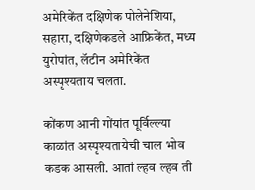अमेरिकेंत दक्षिणेक पोलेनेशिया, सहारा, दक्षिणेकडले आफ्रिकेंत, मध्य युरोपांत, लॅटीन अमेरिकेंत अस्पृश्यताय चलता.

कोंकण आनी गोंयांत पूर्विल्ल्या काळांत अस्पृश्यतायेची चाल भोव कडक आसली. आतां ल्हव ल्हव ती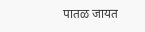पातळ जायत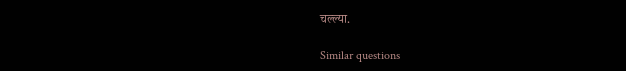चल्ल्या.

Similar questions